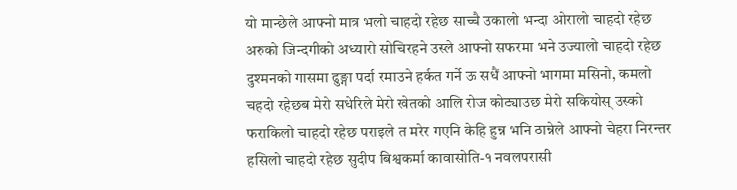यो मान्छेले आफ्नो मात्र भलो चाहदो रहेछ साच्चै उकालो भन्दा ओरालो चाहदो रहेछ अरुको जिन्दगीको अध्यारो सोचिरहने उस्ले आफ्नो सफरमा भने उज्यालो चाहदो रहेछ दुश्मनको गासमा ढुङ्गा पर्दा रमाउने हर्कत गर्ने ऊ सधैं आफ्नो भागमा मसिनो, कमलो चहदो रहेछब मेरो सधेरिले मेरो खेतको आलि रोज कोट्याउछ मेरो सकियोस् उस्को फराकिलो चाहदो रहेछ पराइले त मरेर गएनि केहि हुन्न भनि ठान्नेले आफ्नो चेहरा निरन्तर हसिलो चाहदो रहेछ सुदीप बिश्वकर्मा कावासोति-१ नवलपरासी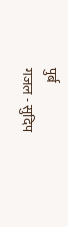पुर्ब
गजल - सुदिप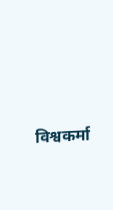विश्वकर्मा